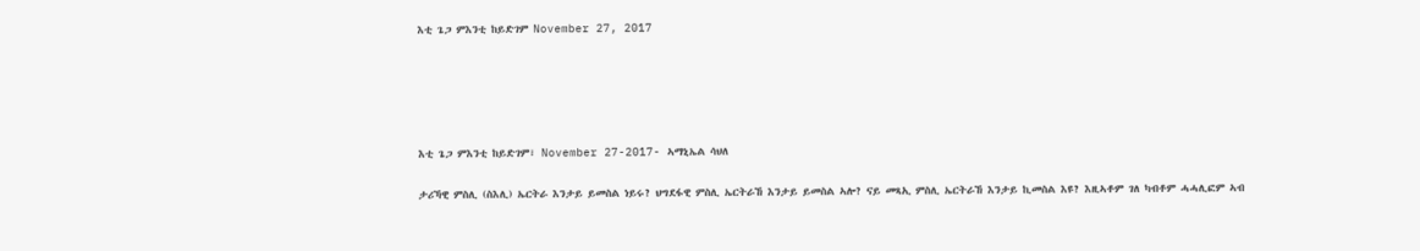እቲ ጌጋ ምእንቲ ከይድገም November 27, 2017





እቲ ጌጋ ምእንቲ ከይድገም፣ November 27-2017- ኣማኒኤል ሳህለ

ታሪኻዊ ምስሊ (ስእሊ) ኤርትራ እንታይ ይመስል ነይሩ? ህግደፋዊ ምስሊ ኤርትራኸ እንታይ ይመስል ኣሎ? ናይ መጻኢ ምስሊ ኤርትራኸ እንታይ ኪመስል እዩ? እዚኣቶም ገለ ካብቶም ሓሓሊፎም ኣብ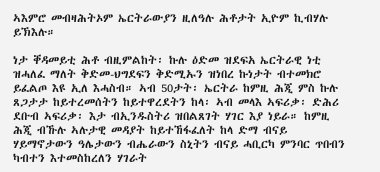ኣእምሮ መብዛሕትኦም ኤርትራውያን ዚለዓሉ ሕቶታት ኢዮም ኪብሃሉ ይኽእሉ።

ነታ ቐዳመይቲ ሕቶ ብዚምልከት፡ ኩሉ ዕድመ ዝደፍአ ኤርትራዊ ነቲ ዝሓለፈ ማለት ቅድመ-ህግደፍን ቅድሚኡን ዝነበረ ኩነታት ብተመክሮ ይፈልጦ እዩ ኢለ እሓስብ። ኣብ 50ታት፡ ኤርትራ ከምዚ ሕጂ ምስ ኩሉ ጸጋታታ ከይተረመሰትን ከይተዋረደትን ከላ፡ ኣብ መላእ ኣፍሪቃ፡ ድሕሪ ደቡብ ኣፍሪቃ፡ እታ ብኢንዱስትሪ ዝበልጸገት ሃገር እያ ነይራ። ከምዚ ሕጂ ብኹሉ ኣሉታዊ መዳያት ከይተኸፋፈለት ከላ ድማ ብናይ ሃይማኖታውን ዓሌታውን ብሔራውን ስኒትን ብናይ ሓቢርካ ምንባር ጥበብን ካብተን እተመስከረለን ሃገራት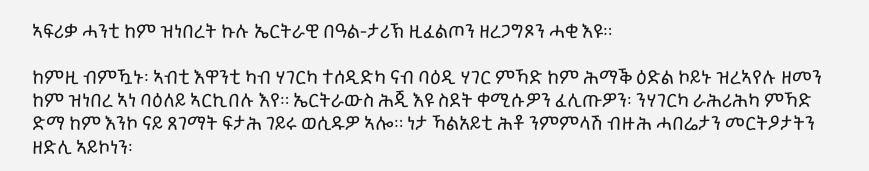ኣፍሪቃ ሓንቲ ከም ዝነበረት ኩሉ ኤርትራዊ በዓል-ታሪኽ ዚፈልጦን ዘረጋግጾን ሓቂ እዩ።

ከምዚ ብምዃኑ፡ ኣብቲ እዋንቲ ካብ ሃገርካ ተሰዲድካ ናብ ባዕዲ ሃገር ምኻድ ከም ሕማቕ ዕድል ኮይኑ ዝረኣየሉ ዘመን ከም ዝነበረ ኣነ ባዕለይ ኣርኪበሉ እየ። ኤርትራውስ ሕጂ እዩ ስደት ቀሚሱዎን ፈሊጡዎን፡ ንሃገርካ ራሕሪሕካ ምኻድ ድማ ከም እንኮ ናይ ጸገማት ፍታሕ ገይሩ ወሲዱዎ ኣሎ። ነታ ኻልአይቲ ሕቶ ንምምላሽ ብዙሕ ሓበሬታን መርትዖታትን ዘድሊ ኣይኮነን፡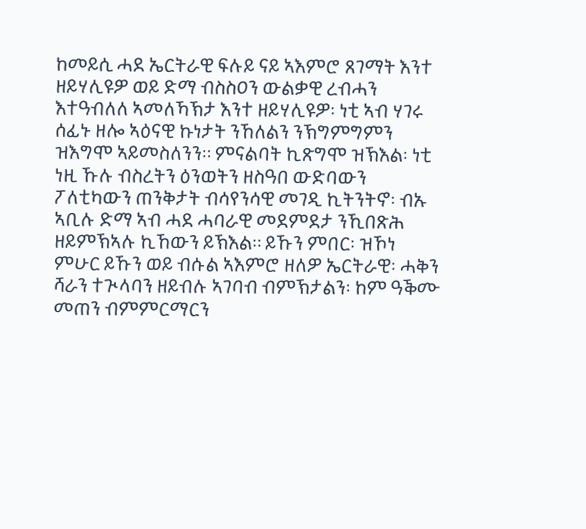ከመይሲ ሓደ ኤርትራዊ ፍሉይ ናይ ኣእምሮ ጸገማት እንተ ዘይሃሊዩዎ ወይ ድማ ብስስዐን ውልቃዊ ረብሓን እተዓብለለ ኣመለኻኽታ እንተ ዘይሃሊዩዎ፡ ነቲ ኣብ ሃገሩ ሰፊኑ ዘሎ ኣዕናዊ ኩነታት ንኸለልን ንኽግምግምን ዝእግሞ ኣይመስለንን። ምናልባት ኪጽግሞ ዝኽእል፡ ነቲ ነዚ ኹሉ ብስረትን ዕንወትን ዘስዓበ ውድባውን ፖለቲካውን ጠንቅታት ብሳየንሳዊ መገዲ ኪትንትኖ፡ ብኡ ኣቢሉ ድማ ኣብ ሓደ ሓባራዊ መደምደታ ንኺበጽሕ ዘይምኽኣሉ ኪኸውን ይኽእል። ይኹን ምበር፡ ዝኾነ ምሁር ይኹን ወይ ብሱል ኣእምሮ ዘለዎ ኤርትራዊ፡ ሓቅን ሻራን ተጒላባን ዘይብሉ ኣገባብ ብምኽታልን፡ ከም ዓቕሙ መጠን ብምምርማርን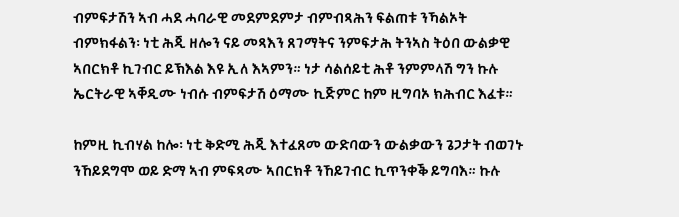ብምፍታሽን ኣብ ሓደ ሓባራዊ መደምደምታ ብምብጻሕን ፍልጠቱ ንኻልኦት ብምክፋልን፡ ነቲ ሕጂ ዘሎን ናይ መጻእን ጸገማትና ንምፍታሕ ትንኣስ ትዕበ ውልቃዊ ኣበርክቶ ኪገብር ይኽእል እዩ ኢለ እኣምን። ነታ ሳልሰይቲ ሕቶ ንምምላሽ ግን ኩሉ ኤርትራዊ ኣቐዲሙ ነብሱ ብምፍታሽ ዕማሙ ኪጅምር ከም ዚግባኦ ክሕብር እፈቱ።

ከምዚ ኪብሃል ከሎ፡ ነቲ ቅድሚ ሕጂ እተፈጸመ ውድባውን ውልቃውን ጌጋታት ብወገኑ ንኸይደግሞ ወይ ድማ ኣብ ምፍጻሙ ኣበርክቶ ንኸይገብር ኪጥንቀቕ ይግባእ። ኩሉ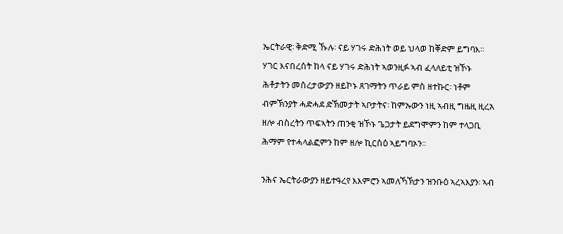ኤርትራዊ፡ ቅድሚ ኹሉ፡ ናይ ሃገሩ ድሕነት ወይ ህላወ ከቐድም ይግባእ። ሃገር እናበረሰት ከላ ናይ ሃገሩ ድሕነት ኣወንዚፉ ኣብ ፈላለይቲ ዝኾኑ ሕቶታትን መሰረታውያን ዘይኮኑ ጸገማትን ጥራይ ምስ ዘተኩር፡ ነቶም ብምኽንያት ሓድሓደ ድኽመታት ኣቦታትና፡ ከምኡውን ነዚ ኣብዚ ግዜዚ ዚረአ ዘሎ ብስረትን ጥፍኣትን ጠንቂ ዝኾኑ ጌጋታት ይደግሞምን ከም ተላጋቢ ሕማም የተሓላልፎምን ከም ዘሎ ኪርስዕ ኣይግባኦን።

ንሕና ኤርትራውያን ዘይተዓረየ እእምሮን ኣመለኻኽታን ዝንቡዕ ኣረኣእያን፡ ኣብ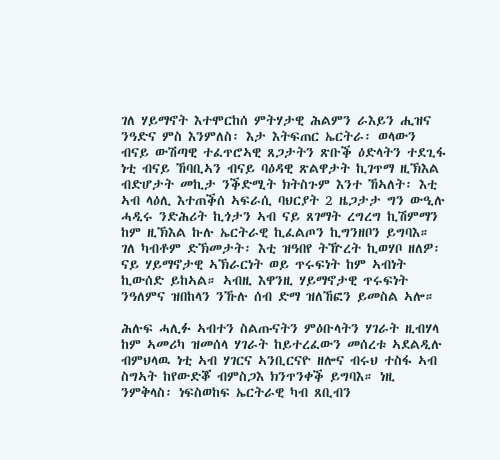ገለ ሃይማኖት እተሞርከሰ ምትሃታዊ ሕልምን ራእይን ሒዝና ንዓድና ምስ እንምለስ፡ እታ እትፍጠር ኤርትራ፡ ወላውን ብናይ ውሽጣዊ ተፈጥሮኣዊ ጸጋታትን ጽቡቕ ዕድላትን ተደጊፋ ነቲ ብናይ ኸባቢኣን ብናይ ባዕዳዊ ጽልዋታት ኪገጥማ ዚኽእል ብድሆታት መኪታ ንቕድሚት ክትስጉም እንተ ኸኣለት፡ እቲ ኣብ ላዕሊ እተጠቕሰ ኣፍራሲ ባህርያት 2 ዜጋታታ ግን ውዒሉ ሓዲሩ ንድሕሪት ኪጎታን ኣብ ናይ ጸገማት ረግረግ ኪሽምማን ከም ዚኽእል ኩሉ ኤርትራዊ ኪፈልጦን ኪግንዘቦን ይግባእ። ገለ ካብቶም ድኽመታት፡ እቲ ዝዓበየ ትዅረት ኪወሃቦ ዘለዎ፡ ናይ ሃይማኖታዊ ኣኽራርነት ወይ ጥሩፍነት ከም ኣብነት ኪውሰድ ይከኣል። ኣብዚ እዋንዚ ሃይማኖታዊ ጥሩፍነት ንዓለምና ዝበከላን ንኹሉ ሰብ ድማ ዝለኸፎን ይመስል ኣሎ።

ሕሉፍ ሓሊፉ ኣብተን ስልጡናትን ምዕቡላትን ሃገራት ዚብሃላ ከም ኣመሪካ ዝመሰላ ሃገራት ከይተረፈውን መሰረቱ ኣደልዲሉ ብምህላዉ ነቲ ኣብ ሃገርና ኣንቢርናዮ ዘሎና ብሩህ ተስፋ ኣብ ስግኣት ከየውድቖ ብምስጋእ ክንጥንቀቕ ይግባእ። ነዚ ንምቅላስ፡ ነፍስወከፍ ኤርትራዊ ካብ ጸቢብን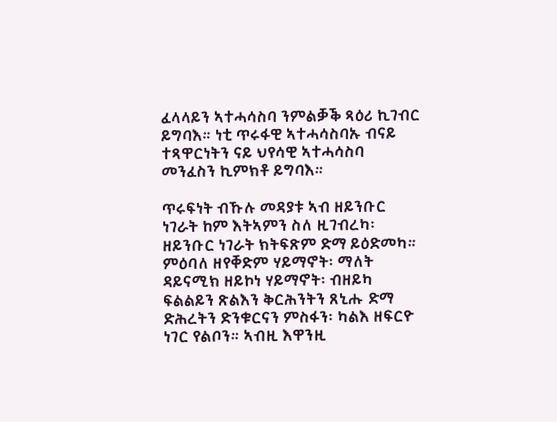ፈላላይን ኣተሓሳስባ ንምልቓቕ ጻዕሪ ኪገብር ይግባእ። ነቲ ጥሩፋዊ ኣተሓሳስባኡ ብናይ ተጻዋርነትን ናይ ህየሳዊ ኣተሓሳስባ መንፈስን ኪምክቶ ይግባእ።

ጥሩፍነት ብኹሉ መዳያቱ ኣብ ዘይንቡር ነገራት ከም እትኣምን ስለ ዚገብረካ፡ ዘይንቡር ነገራት ክትፍጽም ድማ ይዕድመካ። ምዕባለ ዘየቐድም ሃይማኖት፡ ማለት ዳይናሚክ ዘይኮነ ሃይማኖት፡ ብዘይካ ፍልልይን ጽልእን ቅርሕንትን ጸኒሑ ድማ ድሕረትን ድንቁርናን ምስፋን፡ ካልእ ዘፍርዮ ነገር የልቦን። ኣብዚ እዋንዚ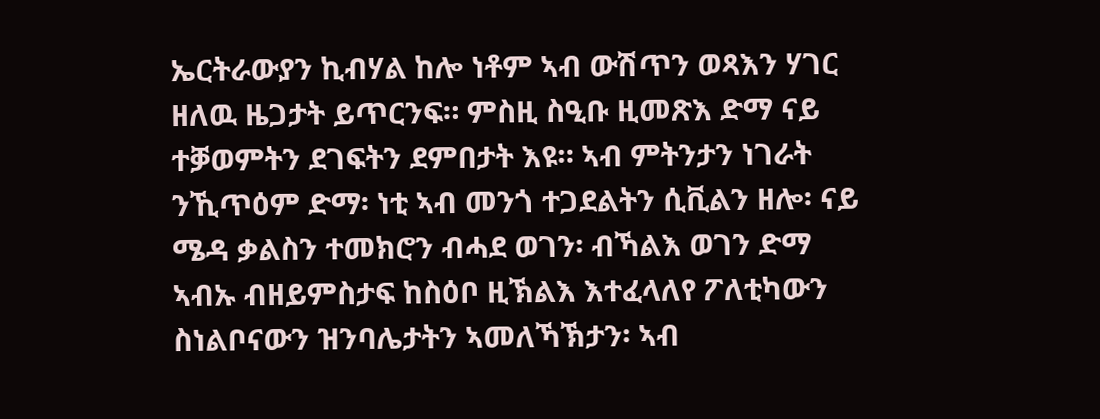ኤርትራውያን ኪብሃል ከሎ ነቶም ኣብ ውሽጥን ወጻእን ሃገር ዘለዉ ዜጋታት ይጥርንፍ። ምስዚ ስዒቡ ዚመጽእ ድማ ናይ ተቓወምትን ደገፍትን ደምበታት እዩ። ኣብ ምትንታን ነገራት ንኺጥዕም ድማ፡ ነቲ ኣብ መንጎ ተጋደልትን ሲቪልን ዘሎ፡ ናይ ሜዳ ቃልስን ተመክሮን ብሓደ ወገን፡ ብኻልእ ወገን ድማ ኣብኡ ብዘይምስታፍ ከስዕቦ ዚኽልእ እተፈላለየ ፖለቲካውን ስነልቦናውን ዝንባሌታትን ኣመለኻኽታን፡ ኣብ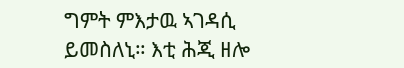ግምት ምእታዉ ኣገዳሲ ይመስለኒ። እቲ ሕጂ ዘሎ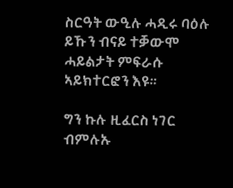ስርዓት ውዒሉ ሓዲሩ ባዕሉ ይኹን ብናይ ተቓውሞ ሓይልታት ምፍራሱ ኣይክተርፎን እዩ።

ግን ኩሉ ዚፈርስ ነገር ብምሉኡ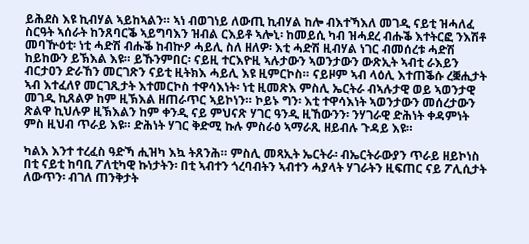ይሕደስ እዩ ኪብሃል ኣይከኣልን። ኣነ ብወገነይ ለውጢ ኪብሃል ከሎ ብእተኻእለ መገዲ ናይቲ ዝሓለፈ ስርዓት ኣሰራት ከንጸባርቕ ኣይግባእን ዝብል ርእይቶ ኣሎኒ፡ ከመይሲ ካብ ዝሓደረ ብሑቕ እተትርፎ ንእሽቶ መባዅዕቲ፡ ነቲ ሓድሽ ብሑቕ ከብኵዖ ሓይሊ ስለ ዘለዎ፡ እቲ ሓድሽ ዚብሃል ነገር ብመሰረቱ ሓድሽ ከይከውን ይኽእል እዩ። ይኹንምበር፡ ናይዚ ተርእዮዚ ኣሉታውን ኣወንታውን ውጽኢት ኣብቲ ራእይን ብርታዐን ድራኸን መርገጽን ናይቲ ዚትክእ ሓይሊ እዩ ዚምርኮስ። ናይዞም ኣብ ላዕሊ እተጠቕሱ ረቛሒታት ኣብ እተፈለየ መርገጺታት እተመርኮስ ተዋሳእነት፡ ነቲ ዚመጽእ ምስሊ ኤርትራ ብኣሉታዊ ወይ ኣወንታዊ መገዲ ኪጸልዎ ከም ዚኽእል ዘጠራጥር ኣይኮነን። ኮይኑ ግን፡ እቲ ተዋሳእነት ኣወንታውን መሰረታውን ጽልዋ ኪህሉዎ ዚኽእልን ከም ቀንዲ ናይ ምህናጽ ሃገር ዓንዲ ዚኸውንን፡ ንሃገራዊ ድሕነት ቀዳምነት ምስ ዚህብ ጥራይ እዩ። ድሕነት ሃገር ቅድሚ ኩሉ ምስራዕ ኣማራጺ ዘይብሉ ጉዳይ እዩ።

ካልእ እንተ ተረፈስ ዓድኻ ሒዝካ እኳ ትጸንሕ። ምስሊ መጻኢት ኤርትራ፡ ብኤርትራውያን ጥራይ ዘይኮነስ በቲ ናይቲ ከባቢ ፖለቲካዊ ኩነታትን፡ በቲ ኣብተን ጎረባብትን ኣብተን ሓያላት ሃገራትን ዚፍጠር ናይ ፖሊሲታት ለውጥን፡ ብገለ ጠንቅታት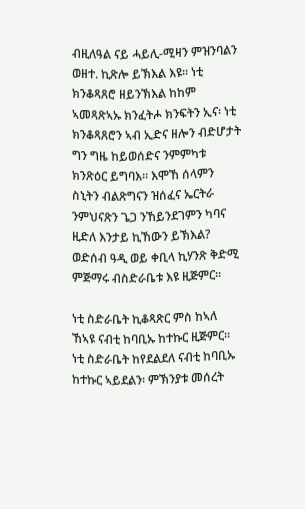ብዚለዓል ናይ ሓይሊ-ሚዛን ምዝንባልን ወዘተ. ኪጽሎ ይኽእል እዩ። ነቲ ክንቆጻጸሮ ዘይንኽእል ከከም ኣመጻጽኣኡ ክንፈትሖ ክንፍትን ኢና፡ ነቲ ክንቆጻጸሮን ኣብ ኢድና ዘሎን ብድሆታት ግን ግዜ ከይወሰድና ንምምካቱ ክንጽዕር ይግባእ። እሞኸ ሰላምን ስኒትን ብልጽግናን ዝሰፈና ኤርትራ ንምህናጽን ጌጋ ንኸይንደገምን ካባና ዚድለ እንታይ ኪኸውን ይኽእል? ወድሰብ ዓዲ ወይ ቀቢላ ኪሃንጽ ቅድሚ ምጅማሩ ብስድራቤቱ እዩ ዚጅምር።

ነቲ ስድራቤት ኪቆጻጽር ምስ ከኣለ ኸኣዩ ናብቲ ከባቢኡ ከተኩር ዚጅምር። ነቲ ስድራቤት ከየደልደለ ናብቲ ከባቢኡ ከተኩር ኣይደልን፡ ምኽንያቱ መሰረት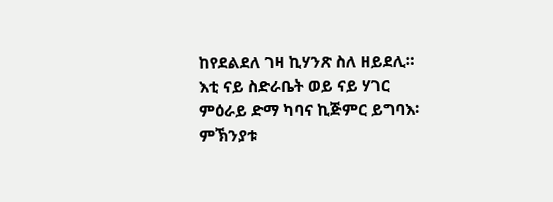ከየደልደለ ገዛ ኪሃንጽ ስለ ዘይደሊ። እቲ ናይ ስድራቤት ወይ ናይ ሃገር ምዕራይ ድማ ካባና ኪጅምር ይግባእ፡ ምኽንያቱ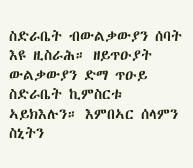ስድራቤት ብውልቃውያን ሰባት እዩ ዚስራሕ። ዘይጥዑያት ውልቃውያን ድማ ጥዑይ ስድራቤት ኪምስርቱ ኣይክእሉን። እምበኣር ሰላምን ስኒትን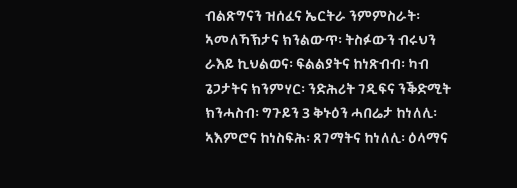ብልጽግናን ዝሰፈና ኤርትራ ንምምስራት፡ ኣመለኻኽታና ክንልውጥ፡ ትስፉውን ብሩህን ራእይ ኪህልወና፡ ፍልልያትና ከነጽብብ፡ ካብ ጌጋታትና ክንምሃር፡ ንድሕሪት ገዲፍና ንቕድሚት ክንሓስብ፡ ግጉይን 3 ቅኑዕን ሓበሬታ ከነለሊ፡ ኣእምሮና ከነስፍሕ፡ ጸገማትና ከነለሊ፡ ዕላማና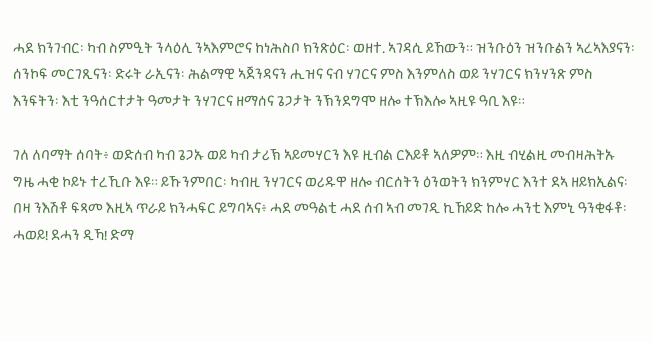ሓደ ክንገብር፡ ካብ ስምዒት ንላዕሊ ንኣእምሮና ከነሕስቦ ክንጽዕር፡ ወዘተ. ኣገዳሲ ይኸውን። ዝንቡዕን ዝንቡልን ኣረኣእያናን፡ ሰንኮፍ መርገጺናን፡ ድሩት ራኢናን፡ ሕልማዊ ኣጀንዳናን ሒዝና ናብ ሃገርና ምስ እንምለስ ወይ ንሃገርና ክንሃንጽ ምስ እንፍትን፡ እቲ ንዓሰርተታት ዓመታት ንሃገርና ዘማሰና ጌጋታት ንኽንደግሞ ዘሎ ተኽእሎ ኣዚዩ ዓቢ እዩ።

ገለ ለባማት ሰባት፥ ወድሰብ ካብ ጌጋኡ ወይ ካብ ታሪኽ ኣይመሃርን እዩ ዚብል ርእይቶ ኣለዎም። እዚ ብሂልዚ መብዛሕትኡ ግዜ ሓቂ ኮይኑ ተረኺቡ እዩ። ይኹንምበር፡ ካብዚ ንሃገርና ወሪዱዋ ዘሎ ብርሰትን ዕንወትን ክንምሃር እንተ ደኣ ዘይክኢልና፡ በዛ ንእሽቶ ፍጻመ እዚኣ ጥራይ ክንሓፍር ይግባኣና፥ ሓደ መዓልቲ ሓደ ሰብ ኣብ መገዲ ኪኸይድ ከሎ ሓንቲ እምኒ ዓንቂፋቶ፡ ሓወይ! ደሓን ዲኻ! ድማ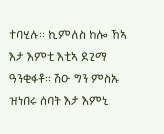ተባሂሉ። ኪምለስ ከሎ ኸኣ እታ እምቲ እቲኣ ደጊማ ዓንቂፋቶ። ሽዑ ግን ምስኡ ዝነበሩ ሰባት እታ እምኒ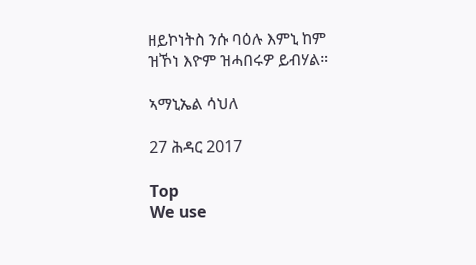ዘይኮነትስ ንሱ ባዕሉ እምኒ ከም ዝኾነ እዮም ዝሓበሩዎ ይብሃል።

ኣማኒኤል ሳህለ

27 ሕዳር 2017

Top
We use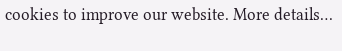cookies to improve our website. More details…